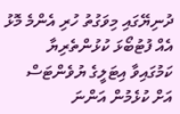ދުނިޔޭގައި މިވަގުތު ހުރި އެންމެ މޮޅު އެއް ފުޓުބޯޅަ ކުޅުންތެރިޔާ ކަމުގައިވާ އިޓަލީގެ ޔުވެންޓަސް އަށް ކުޅެމުން އަންނަ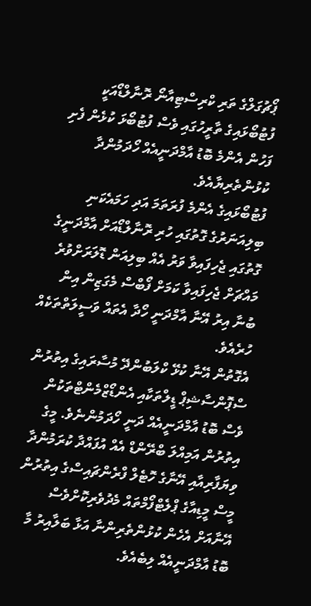ޕޯޗުގަލްގެ ތަރި ކްރިސްޓިއާނޯ ރޮނާލްޑޯއަކީ ފުޓުބޯޅައިގެ ތާރީހުގައި ވެސް ފުޓުބޯޅަ ކުޅެން ފެށި ފަހުން އެންމެ ބޮޑު އާމްދަނީއެއް ހޯދަމުންދާ ކުޅުންތެރިޔާއެވެ.
ފުޓުބޯޅައިގެ އެންމެ ފުރަތަމަ އަދި ހަމައެކަނި ބިލިއަނަރުގެ ގޮތުގައި ހުރި ރޮނާލްޑޯއަށް އާމްދަނީގެ ގޮތުގައި ޖެހިފައިވާ ވަރު އެއް ބިލިއަން ޑޮލަރަށްވުރެ މައްޗަށް ޖެހިފައިވާ ކަމަށް ފޯބްސް މެގަޒިން އިން ބުނާ އިރު އޭނާ އާމްދަނީ ހޯދާ އެތައް ވަސީލަތްތަކެއް ހުރެއެވެ.
އެގޮތުން އޭނާ ކުޅޭ ކްލަބުންދޭ މުސާރައިގެ އިތުރުން ސްޕޮންސާޝިޕް ޑީލްތަކާއި އެންޑޯޒްމެންޓްތަކުން ވެސް ބޮޑު އާމްދަނީއެއް ދަނީ ހޯދަމުންނެވެ. މީގެ އިތުރުން އަމިއްލަ ބްރޭންޑް އެއް އުފައްދާ ކުރަމުންދާ ވިޔަފާރިއާއި އޭނާގެ ހޮޓެލް ފްރެންޗައިސްގެ އިތުރުން މީސް މީޑިއާގެ ޕްލެޓްފޯމްތައް މެދުވެރިކޮށްވެސް އޭނާއަށް އެހެން ކުޅުންތެރިންނާ އަޅާ ބަލާއިރު މާ ބޮޑު އާމްދަނީއެއް ލިބެއެވެ.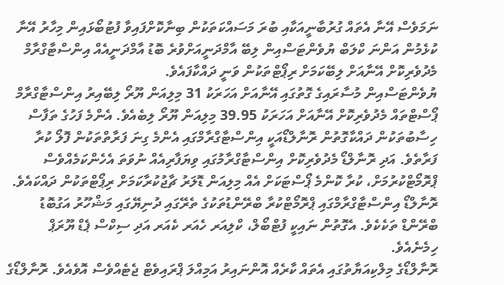ނަމަވެސް އޭނާ އެތައް ގުރުބާނީއަކާއި ބުރަ މަސައްކަތަކުން ބިނާކޮށްފައިވާ ފުޓުބޯޅައިން މިހާރު އޭނާ ކުޅެމުން އަންނަ ކްލަބް ޔުވެންޓަސްއިން ލިބޭ އާމްދަނީއަށްވުރެ ބޮޑު އާމްދަނީއެއް އިންސްޓާގްރާމް މެދުވެރިކޮށް އޭނާއަށް ލިބޭކަމަށް ރިޕޯޓްތަކުން ވަނީ ދައްކާފައެވެ.
ޔުވެންޓަސްއިން މުސާރައިގެ ގޮތުގައި އޭނާއަށް އަހަރަކު 31 މިލިއަން ޔޫރޯ ލިބޭއިރު އިންސްޓާގްރާމް ޕޯސްޓްތައް މެދުވެރިކޮށް އޭނާއަށް އަހަރަކު 39.95 މިލިއަން ޔޫރޯ ލިބެއެވެ. އެންމެ ފަހުގެ ތަފާސް ހިސާބުތަކުން ދައްކާގޮތުން ރޮނާލްޑޯއަކީ އިންސްޓާގްރާމްގައި އެންމެ ގިނަ ފަރާތްތަކުން ފޮލޯ ކުރާ ފަރާތެވެ. އަދި ރޮނާލްޑޯ މެދުވެރިކޮށް އިންސްޓާގްރާމުގައި ވިޔަފާރިއެއް ނުވަތަ އެހެންކަމެއްވެސް ޕްރޮމޯޓްކުރުމަށް، ކުރާ ކޮންމެ ޕޯސްޓަކަށް އެއް މިލިއަން ޑޮލަރު ޗާޖުކުރާކަމަށް ރިޕޯޓްތަކުން ދައްކައެވެ.
ރޮނާލްޑޯ އިންސްޓާގްރާމްގައި ޕްރޮމޯޓްކުރާ ބްރޭންޑުތަކުގެ ތެރޭގައި ދުނިޔޭގައި މަޝްހޫރު އަގުބޮޑު ބްރޭންޑް ތަކެކެވެ. އެގޮތުން ނައިކީ ފުޓްބޯލް، ކްލިއަރ ހެއަރ ކެއަރ އަދި ސިކްސް ޕެޑް ޔޫރަޕް ހިމެނެއެވެ.
ރޮނާލްޑޯގެ މިލްކިއަޔާތުގައި އެތައް ކާރެއް އޮންނައިރު އަމިއްލަ ޕްރައިވެޓް ޖެޓެއްވެސް އޮވެއެވެ. ރޮނާލްޑޯގެ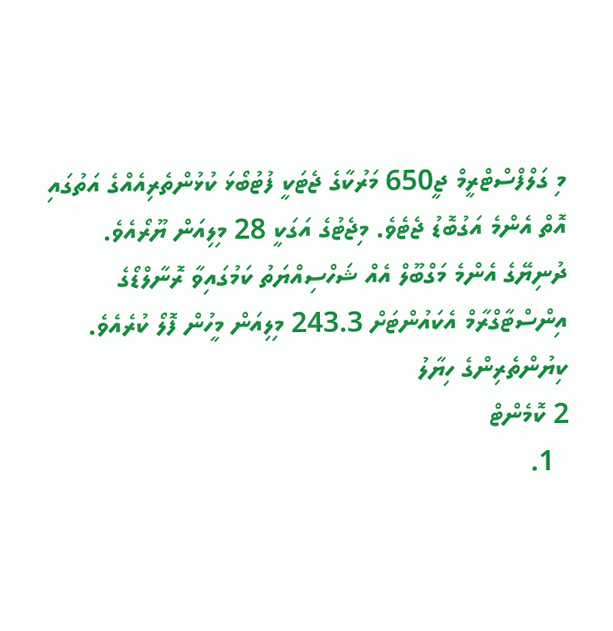މި ގަލްފްސްޓްރީމް ޖީ650 މަރުކާގެ ޖެޓަކީ ފުޓުބޯޅަ ކުޅުންތެރިއެއްގެ އަތުގައި އޮތް އެންމެ އަގުބޮޑު ޖެޓެވެ. މިޖެޓުގެ އަގަކީ 28 މިލިއަން ޔޫރޯއެވެ.
ދުނިޔޭގެ އެންމެ މަގްބޫލް އެއް ޝަހްސިއްޔަތު ކަމުގައިވާ ރޮނާލްޑޯގެ އިންސްޓާގްރާމް އެކައުންޓަށް 243.3 މިލިއަން މީހުން ފޮލޯ ކުރެއެވެ.
ކިޔުންތެރިންގެ ހިޔާލު
2 ކޮމެންޓް
  1.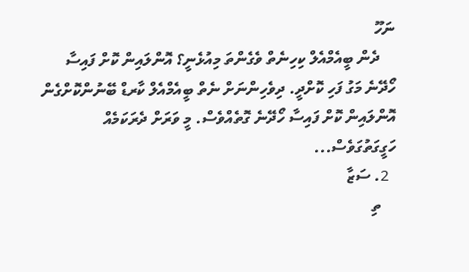ނަހޫ
    ދެން ބީއެމްއެލް ކިހިނެތް ވެގެންތަ މިއުޅެނީ؟ އޮންލައިން ކޮށް ފައިސާ ހޯދޭނެ މަގު ފަހި ކޮށްދީ. ދިވެހިންނަށް ނެތް ބީއެމްއެލް ކާރޑް ބޭނުންކޮށްގެން އޮންލައިން ކޮށް ފައިސާ ހޯދޭނެ ގޮތެއްވެސް. މީ ވަރަށް ދެރަކަމެއް ހަގީގަތުގަވެސް...
  2. ސަޒާ
    ތި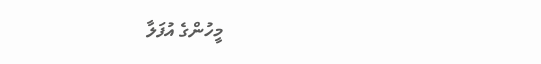މީހުންގެ އުފަލާ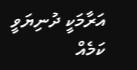އަރާމަކީ ދުނިޔަވީ ކަމެއް